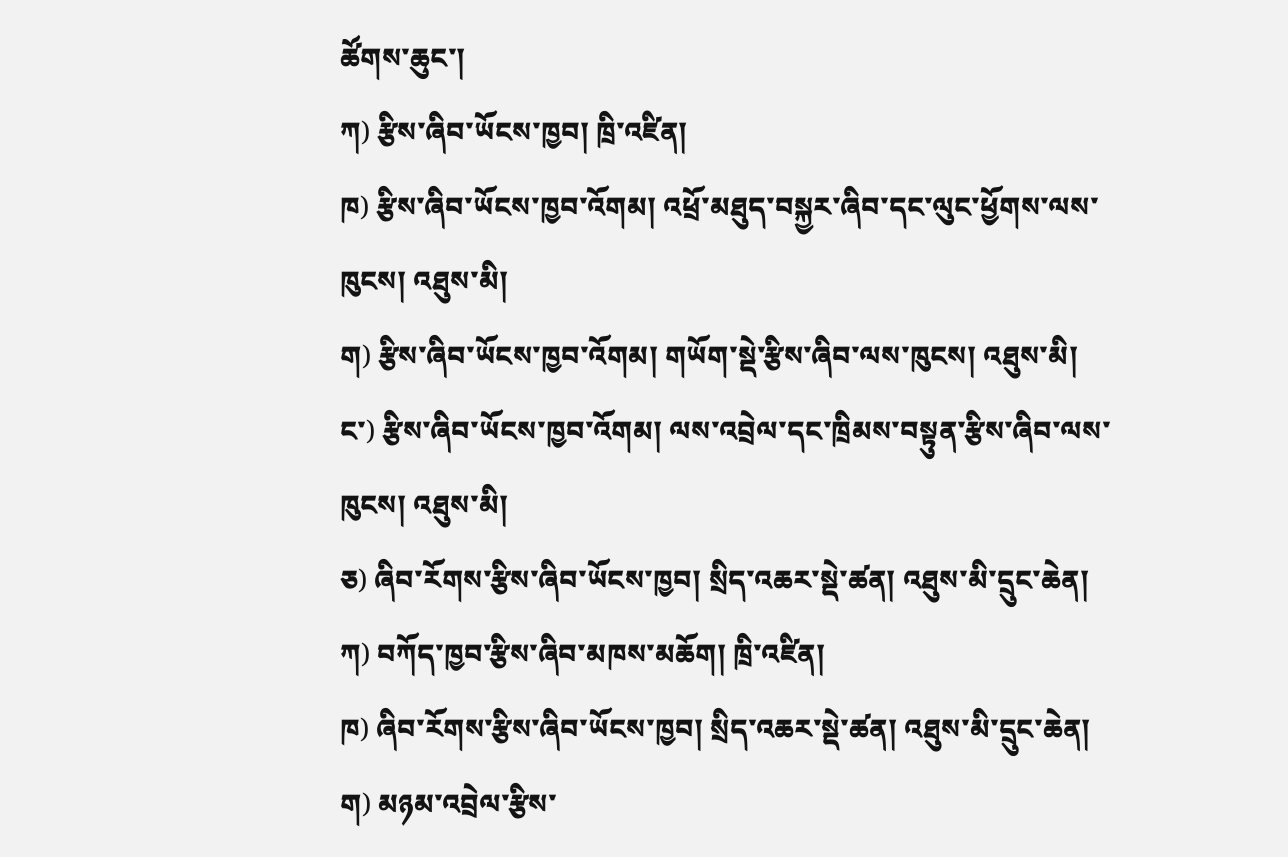ཚོགས་ཆུང་།
ཀ) རྩིས་ཞིབ་ཡོངས་ཁྱབ། ཁྲི་འཛིན།
ཁ) རྩིས་ཞིབ་ཡོངས་ཁྱབ་འོགམ། འཕྲོ་མཐུད་བསྐྱར་ཞིབ་དང་ལུང་ཕྱོགས་ལས་ཁུངས། འཐུས་མི།
ག) རྩིས་ཞིབ་ཡོངས་ཁྱབ་འོགམ། གཡོག་སྡེ་རྩིས་ཞིབ་ལས་ཁུངས། འཐུས་མི།
ང་) རྩིས་ཞིབ་ཡོངས་ཁྱབ་འོགམ། ལས་འབྲེལ་དང་ཁྲིམས་བསྟུན་རྩིས་ཞིབ་ལས་ཁུངས། འཐུས་མི།
ཅ) ཞིབ་རོགས་རྩིས་ཞིབ་ཡོངས་ཁྱབ། སྲིད་འཆར་སྡེ་ཚན། འཐུས་མི་དྲུང་ཆེན།
ཀ) བཀོད་ཁྱབ་རྩིས་ཞིབ་མཁས་མཆོག། ཁྲི་འཛིན།
ཁ) ཞིབ་རོགས་རྩིས་ཞིབ་ཡོངས་ཁྱབ། སྲིད་འཆར་སྡེ་ཚན། འཐུས་མི་དྲུང་ཆེན།
ག) མཉམ་འབྲེལ་རྩིས་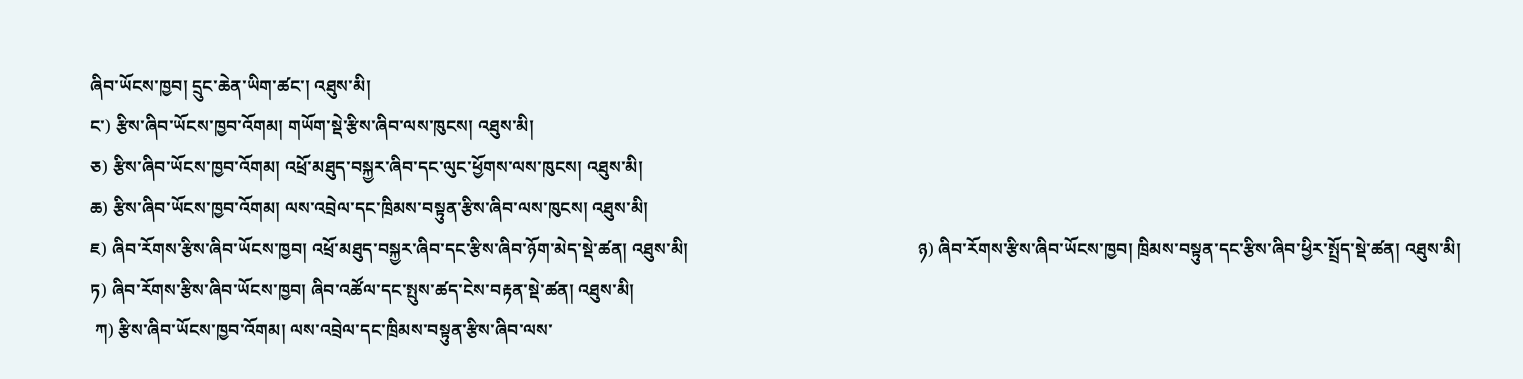ཞིབ་ཡོངས་ཁྱབ། དྲུང་ཆེན་ཡིག་ཚང་། འཐུས་མི།
ང་) རྩིས་ཞིབ་ཡོངས་ཁྱབ་འོགམ། གཡོག་སྡེ་རྩིས་ཞིབ་ལས་ཁུངས། འཐུས་མི།
ཅ) རྩིས་ཞིབ་ཡོངས་ཁྱབ་འོགམ། འཕྲོ་མཐུད་བསྐྱར་ཞིབ་དང་ལུང་ཕྱོགས་ལས་ཁུངས། འཐུས་མི།
ཆ) རྩིས་ཞིབ་ཡོངས་ཁྱབ་འོགམ། ལས་འབྲེལ་དང་ཁྲིམས་བསྟུན་རྩིས་ཞིབ་ལས་ཁུངས། འཐུས་མི།
ཇ) ཞིབ་རོགས་རྩིས་ཞིབ་ཡོངས་ཁྱབ། འཕྲོ་མཐུད་བསྐྱར་ཞིབ་དང་རྩིས་ཞིབ་ཉོག་མེད་སྡེ་ཚན། འཐུས་མི།                                                    ཉ) ཞིབ་རོགས་རྩིས་ཞིབ་ཡོངས་ཁྱབ། ཁྲིམས་བསྟུན་དང་རྩིས་ཞིབ་ཕྱིར་སྤྲོད་སྡེ་ཚན། འཐུས་མི།                                                        ཏ) ཞིབ་རོགས་རྩིས་ཞིབ་ཡོངས་ཁྱབ། ཞིབ་འཚོལ་དང་སྤུས་ཚད་ངེས་བརྟན་སྡེ་ཚན། འཐུས་མི།
 ཀ) རྩིས་ཞིབ་ཡོངས་ཁྱབ་འོགམ། ལས་འབྲེལ་དང་ཁྲིམས་བསྟུན་རྩིས་ཞིབ་ལས་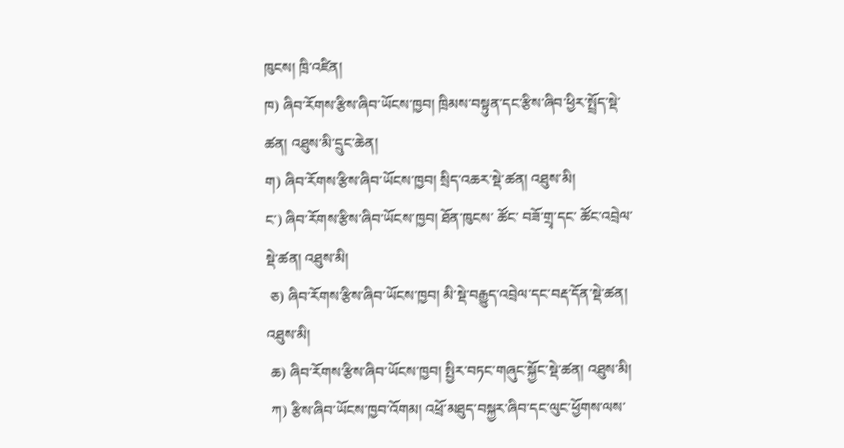ཁུངས། ཁྲི་འཛིན།
ཁ) ཞིབ་རོགས་རྩིས་ཞིབ་ཡོངས་ཁྱབ། ཁྲིམས་བསྟུན་དང་རྩིས་ཞིབ་ཕྱིར་སྤྲོད་སྡེ་ཚན། འཐུས་མི་དྲུང་ཆེན།
ག) ཞིབ་རོགས་རྩིས་ཞིབ་ཡོངས་ཁྱབ། སྲིད་འཆར་སྡེ་ཚན། འཐུས་མི།
ང་) ཞིབ་རོགས་རྩིས་ཞིབ་ཡོངས་ཁྱབ། ཐོན་ཁུངས་ ཚོང་ བཟོ་གྲྭ་དང་ ཚོང་འབྲེལ་སྡེ་ཚན། འཐུས་མི།
 ཅ) ཞིབ་རོགས་རྩིས་ཞིབ་ཡོངས་ཁྱབ། མི་སྡེ་བརྒྱུད་འབྲེལ་དང་བརྡ་དོན་སྡེ་ཚན། འཐུས་མི།
 ཆ) ཞིབ་རོགས་རྩིས་ཞིབ་ཡོངས་ཁྱབ། སྤྱིར་བཏང་གཞུང་སྐྱོང་སྡེ་ཚན། འཐུས་མི།
 ཀ) རྩིས་ཞིབ་ཡོངས་ཁྱབ་འོགམ། འཕྲོ་མཐུད་བསྐྱར་ཞིབ་དང་ལུང་ཕྱོགས་ལས་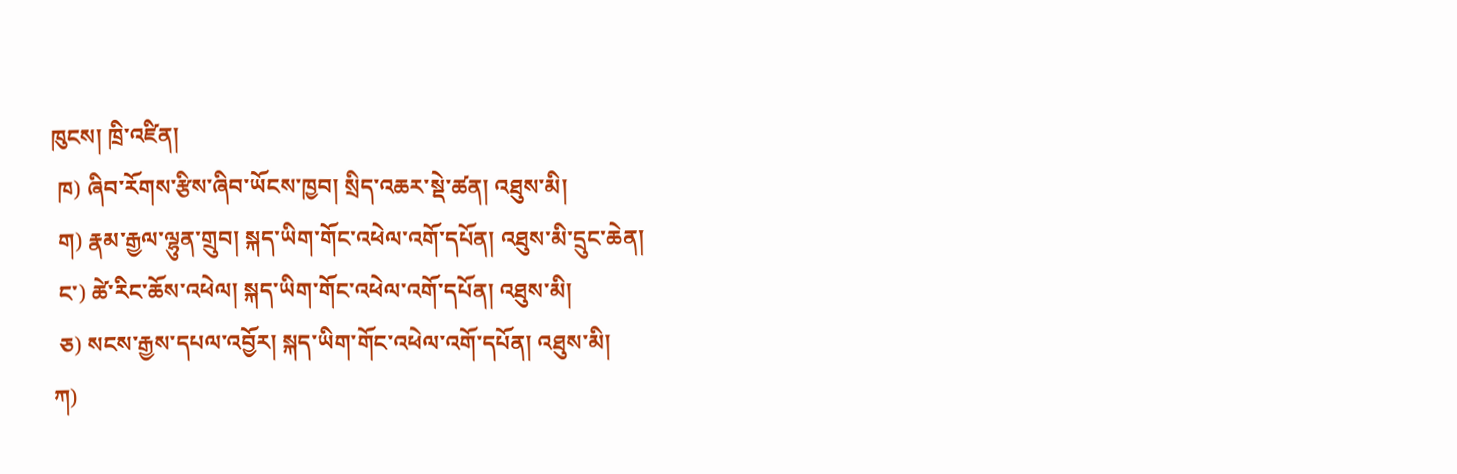ཁུངས། ཁྲི་འཛིན།
 ཁ) ཞིབ་རོགས་རྩིས་ཞིབ་ཡོངས་ཁྱབ། སྲིད་འཆར་སྡེ་ཚན། འཐུས་མི།
 ག) རྣམ་རྒྱལ་ལྷུན་གྲུབ། སྐད་ཡིག་གོང་འཕེལ་འགོ་དཔོན། འཐུས་མི་དྲུང་ཆེན།
 ང་) ཚེ་རིང་ཆོས་འཕེལ། སྐད་ཡིག་གོང་འཕེལ་འགོ་དཔོན། འཐུས་མི།
 ཅ) སངས་རྒྱས་དཔལ་འབྱོར། སྐད་ཡིག་གོང་འཕེལ་འགོ་དཔོན། འཐུས་མི།
ཀ)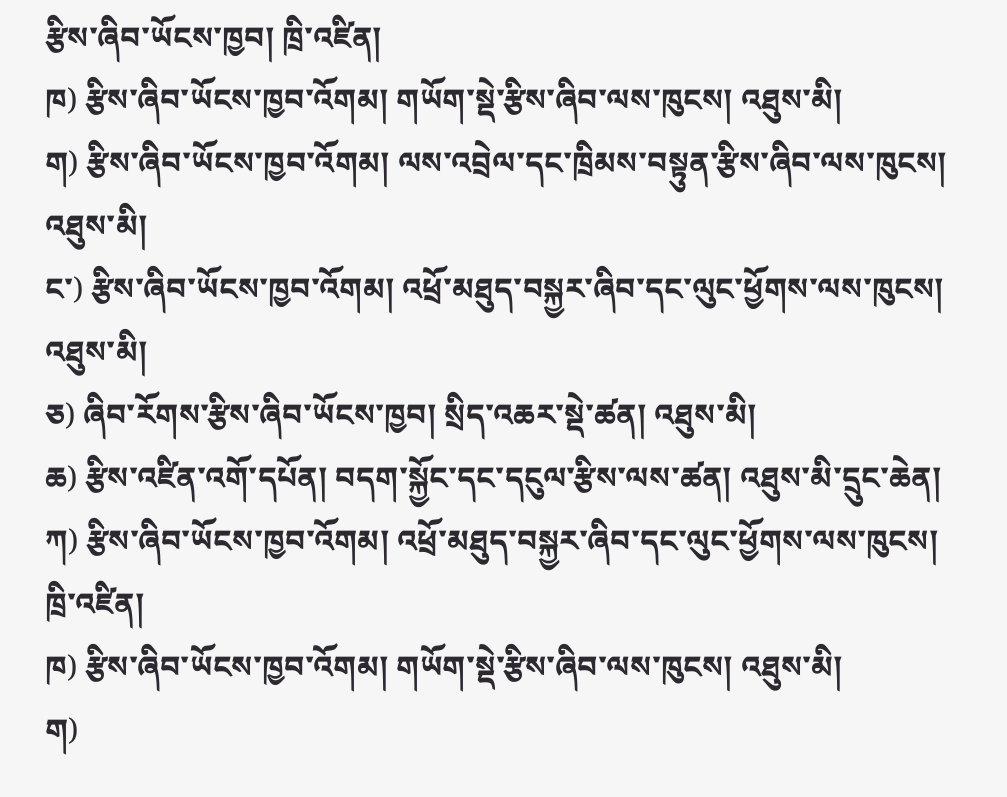རྩིས་ཞིབ་ཡོངས་ཁྱབ། ཁྲི་འཛིན།
ཁ) རྩིས་ཞིབ་ཡོངས་ཁྱབ་འོགམ། གཡོག་སྡེ་རྩིས་ཞིབ་ལས་ཁུངས། འཐུས་མི།
ག) རྩིས་ཞིབ་ཡོངས་ཁྱབ་འོགམ། ལས་འབྲེལ་དང་ཁྲིམས་བསྟུན་རྩིས་ཞིབ་ལས་ཁུངས། འཐུས་མི།
ང་) རྩིས་ཞིབ་ཡོངས་ཁྱབ་འོགམ། འཕྲོ་མཐུད་བསྐྱར་ཞིབ་དང་ལུང་ཕྱོགས་ལས་ཁུངས། འཐུས་མི།
ཅ) ཞིབ་རོགས་རྩིས་ཞིབ་ཡོངས་ཁྱབ། སྲིད་འཆར་སྡེ་ཚན། འཐུས་མི།
ཆ) རྩིས་འཛིན་འགོ་དཔོན། བདག་སྐྱོང་དང་དངུལ་རྩིས་ལས་ཚན། འཐུས་མི་དྲུང་ཆེན།
ཀ) རྩིས་ཞིབ་ཡོངས་ཁྱབ་འོགམ། འཕྲོ་མཐུད་བསྐྱར་ཞིབ་དང་ལུང་ཕྱོགས་ལས་ཁུངས། ཁྲི་འཛིན།
ཁ) རྩིས་ཞིབ་ཡོངས་ཁྱབ་འོགམ། གཡོག་སྡེ་རྩིས་ཞིབ་ལས་ཁུངས། འཐུས་མི།
ག)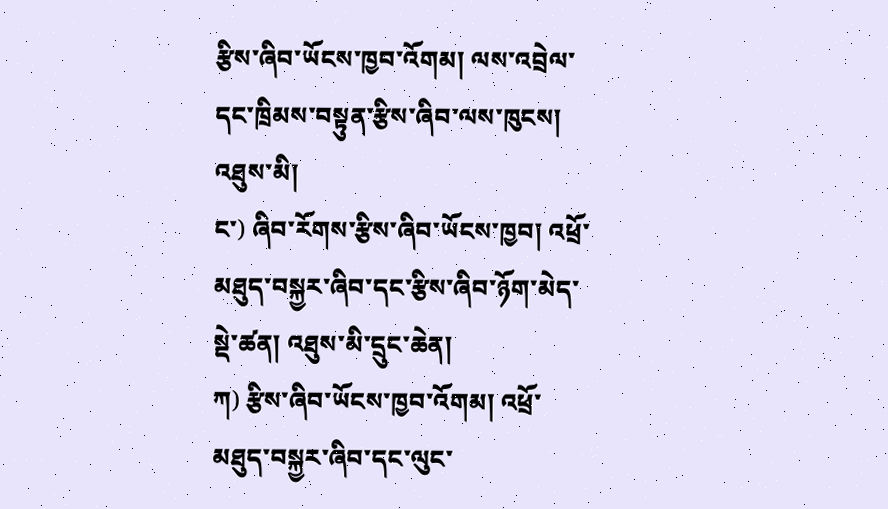རྩིས་ཞིབ་ཡོངས་ཁྱབ་འོགམ། ལས་འབྲེལ་དང་ཁྲིམས་བསྟུན་རྩིས་ཞིབ་ལས་ཁུངས། འཐུས་མི།
ང་) ཞིབ་རོགས་རྩིས་ཞིབ་ཡོངས་ཁྱབ། འཕྲོ་མཐུད་བསྐྱར་ཞིབ་དང་རྩིས་ཞིབ་ཉོག་མེད་སྡེ་ཚན། འཐུས་མི་དྲུང་ཆེན།
ཀ) རྩིས་ཞིབ་ཡོངས་ཁྱབ་འོགམ། འཕྲོ་མཐུད་བསྐྱར་ཞིབ་དང་ལུང་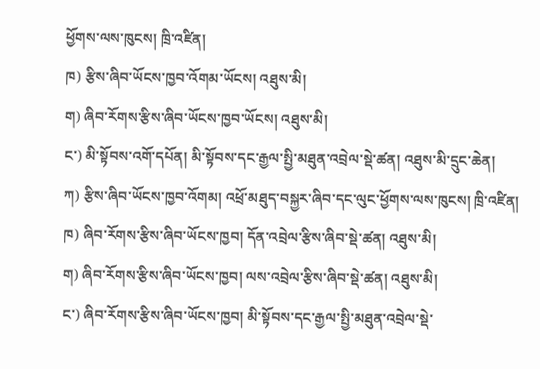ཕྱོགས་ལས་ཁུངས། ཁྲི་འཛིན།
ཁ) རྩིས་ཞིབ་ཡོངས་ཁྱབ་འོགམ་ཡོངས། འཐུས་མི།
ག) ཞིབ་རོགས་རྩིས་ཞིབ་ཡོངས་ཁྱབ་ཡོངས། འཐུས་མི།
ང་) མི་སྟོབས་འགོ་དཔོན། མི་སྟོབས་དང་རྒྱལ་སྤྱི་མཐུན་འབྲེལ་སྡེ་ཚན། འཐུས་མི་དྲུང་ཆེན།
ཀ) རྩིས་ཞིབ་ཡོངས་ཁྱབ་འོགམ། འཕྲོ་མཐུད་བསྐྱར་ཞིབ་དང་ལུང་ཕྱོགས་ལས་ཁུངས། ཁྲི་འཛིན།
ཁ) ཞིབ་རོགས་རྩིས་ཞིབ་ཡོངས་ཁྱབ། དོན་འབྲེལ་རྩིས་ཞིབ་སྡེ་ཚན། འཐུས་མི།
ག) ཞིབ་རོགས་རྩིས་ཞིབ་ཡོངས་ཁྱབ། ལས་འབྲེལ་རྩིས་ཞིབ་སྡེ་ཚན། འཐུས་མི།
ང་) ཞིབ་རོགས་རྩིས་ཞིབ་ཡོངས་ཁྱབ། མི་སྟོབས་དང་རྒྱལ་སྤྱི་མཐུན་འབྲེལ་སྡེ་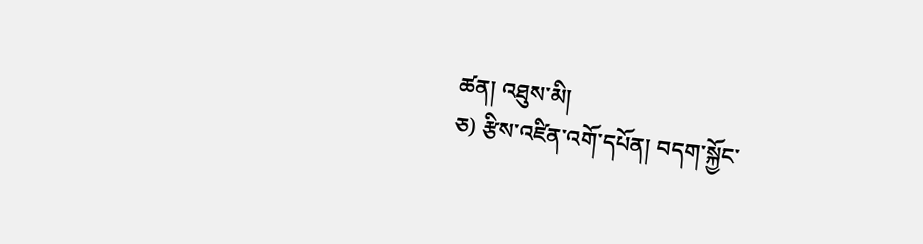ཚན། འཐུས་མི།
ཅ) རྩིས་འཛིན་འགོ་དཔོན། བདག་སྐྱོང་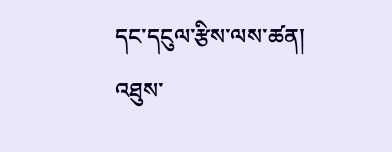དང་དངུལ་རྩིས་ལས་ཚན། འཐུས་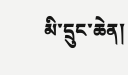མི་དྲུང་ཆེན།